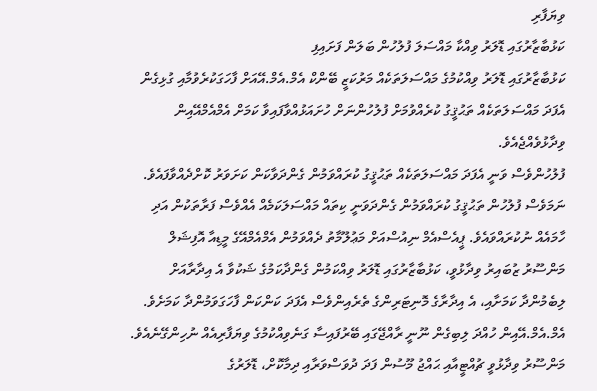ވިޔަފާރި
ކަޅުބާޒާރުގައި ޑޮލަރު ވިއްކާ މައްސަލަ ފުލުހުން ބަލަން ފަށައިފި
ކަޅުބާޒާރުގައި ޑޮލަރު ވިއްކުމުގެ މައްސަލަތަކެއް މަރުކަޒީ ބޭންކް އެމް.އެމް.އޭއަށް ފާހަގަކުރެވުމާއި ގުޅިގެން އެފަދަ މައްސަލަތަކެއް ތަޙުޤީގު ކުރެއްވުމަށް ފުލުހުންނަށް ހުށައަޅުއްވާފައިވާ ކަމަށް އެމްއެމްއޭއިން ވިދާޅުވެއްޖެއެވެ.
ފުލުހުންވެސް ވަނީ އެފަދަ މައްސަލަތަކެއް ތަޙުޤީގު ކުރައްވަމުން ގެންދަވާކަން ކަށަވަރު ކޮށްދެއްވާފައެވެ. ނަމަވެސް ފުލުހުން ތަޙުޤީގު ކުރައްވަމުން ގެންދަވަނީ ކިތައް މައްސަލަކަމެއް އެއްވެސް ފަރާތަކުން އަދި ހާމައެއް ނުކުރައްވައެވެ. ޕީއެސްއެމް ނިއުސްއަށް މަޢުލޫމާތު ދެއްވަމުން އެމްއެމްއޭގެ މީޑިއާ އޮފިޝަލް މަންސޫރު ޒުބައިރު ވިދާޅުވީ، ކަޅުބާޒާރުގައި ޑޮލަރު ވިއްކަމުން ގެންދާކަމުގެ ޝަކުވާ އެ އިދާރާއަށް ލިބެމުންދާ ކަމަށާއި، އެ އިދާރާގެ މޮނިޓަރިންގެ ތެރެއިންވެސް އެފަދަ ކަންކަން ފާހަގަވަމުންދާ ކަމަށެވެ.
އެމް.އެމް.އޭއިން ހުއްދަ ލިބިގެން ނޫނީ ރާއްޖޭގައި ބޭރުފައިސާ ގަނެވިއްކުމުގެ ވިޔަފާރިއެއް ނުހިންގޭނެއެވެ. މަންސޫރު ވިދާޅުވީ ޗުއްޓީއާއި ޙައްޖު މޫސުން ފަދަ ދުވަސްވަރާއި ދިމާކޮށް، ޑޮލަރުގެ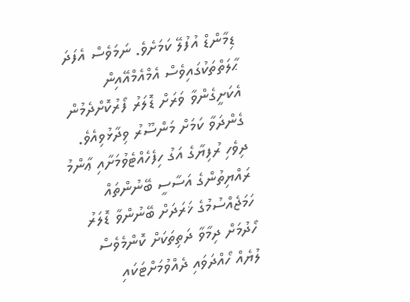ޑިމާންޑް އުފުލޭ ކަމަށެވެ. ނަމަވެސް އެފަދަ ޙާލަތްތަކުގައިވެސް އެމްއެމްއޭއިން އެކަށީގެންވާ ވަރަށް ޑޮލަރު ފޯރުކޮށްދެމުން ގެންދަވާ ކަމަށް މަންސޫރު ވިދާޅުވިއެވެ.
ދިވެހި ރުފިޔާގެ އަގު ހިފެހެއްޓެވުމަށާއި ޢާންމު ރައްޔިތުންގެ އަސާސީ ބޭނުންތައް ހަމަޖެއްސުމުގެ ޚަރަދަށް ބޭނުންވާ ޑޮލަރު ހޯދުމަށް ދިމާވާ ދަތިތަކަށް ކޮންމެވެސް ލުޔެއް ހޯއްދަވައި ދެއްވުމަށްޓަކައި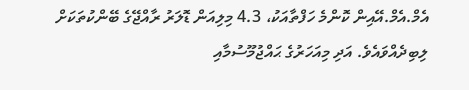އެމް.އެމް.އޭއިން ކޮންމެ ހަފްތާއަކު، 4.3 މިލިއަން ޑޮލަރު ރާއްޖޭގެ ބޭންކުތަކަށް ލިބިދެއްވައެވެ. އަދި މިއަހަރުގެ ޙައްޖުމޫސުމާއި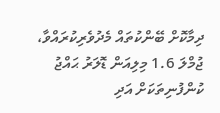ދިމާކޮށް ބޭންކުތައް މެދުވެރިކުރައްވާ، ޖުމްލަ 1.6 މިލިއަން ޑޮލަރު ޙައްޖު ކުންފުނިތަކަށް އަދި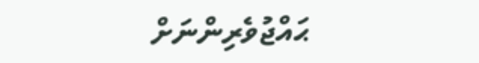ޙައްޖުވެރިންނަށް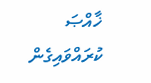ޚާއްޞަ ކުރައްވައިގެން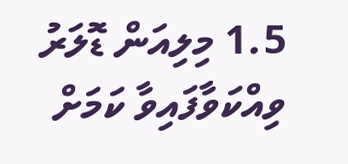1.5 މިލިއަން ޑޮލަރު ވިއްކަވާފައިވާ ކަމަށް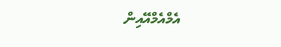އެމްއެމްއޭއިން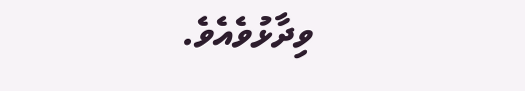ވިދާޅުވެއެވެ.